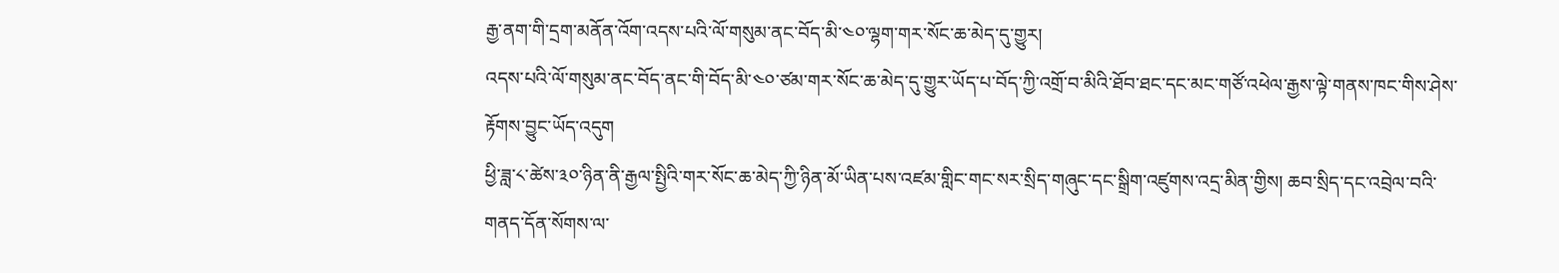རྒྱ་ནག་གི་དྲག་མནོན་འོག་འདས་པའི་ལོ་གསུམ་ནང་བོད་མི་༤༠་ལྷག་གར་སོང་ཆ་མེད་དུ་གྱུར།
འདས་པའི་ལོ་གསུམ་ནང་བོད་ནང་གི་བོད་མི་༤༠་ཙམ་གར་སོང་ཆ་མེད་དུ་གྱུར་ཡོད་པ་བོད་ཀྱི་འགྲོ་བ་མིའི་ཐོབ་ཐང་དང་མང་གཙོ་འཕེལ་རྒྱས་ལྟེ་གནས་ཁང་གིས་ཤེས་རྟོགས་བྱུང་ཡོད་འདུག
ཕྱི་ཟླ་༨་ཚེས་༣༠་ཉིན་ནི་རྒྱལ་སྤྱིའི་གར་སོང་ཆ་མེད་ཀྱི་ཉིན་མོ་ཡིན་པས་འཛམ་གླིང་གང་སར་སྲིད་གཞུང་དང་སྒྲིག་འཛུགས་འདྲ་མིན་གྱིས། ཆབ་སྲིད་དང་འབྲེལ་བའི་གནད་དོན་སོགས་ལ་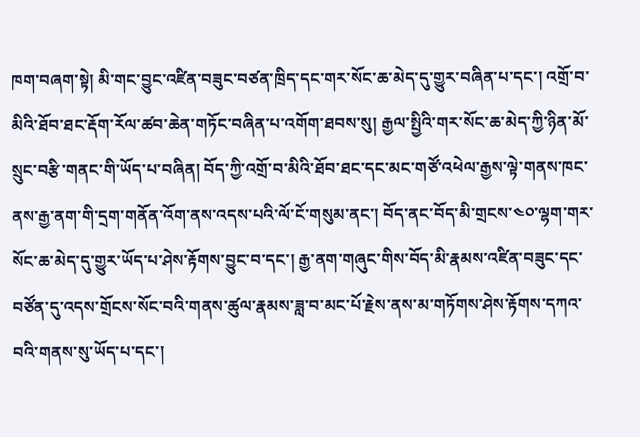ཁག་བཞག་སྟེ། མི་གང་བྱུང་འཛིན་བཟུང་བཙན་ཁྲིད་དང་གར་སོང་ཆ་མེད་དུ་གྱུར་བཞིན་པ་དང་། འགྲོ་བ་མིའི་ཐོབ་ཐང་རྡོག་རོལ་ཚབ་ཆེན་གཏོང་བཞིན་པ་འགོག་ཐབས་སུ། རྒྱལ་སྤྱིའི་གར་སོང་ཆ་མེད་ཀྱི་ཉིན་མོ་སྲུང་བརྩི་གནང་གི་ཡོད་པ་བཞིན། བོད་ཀྱི་འགྲོ་བ་མིའི་ཐོབ་ཐང་དང་མང་གཙོ་འཕེལ་རྒྱས་ལྟེ་གནས་ཁང་ནས་རྒྱ་ནག་གི་དྲག་གནོན་འོག་ནས་འདས་པའི་ལོ་ངོ་གསུམ་ནང་། བོད་ནང་བོད་མི་གྲངས་༤༠་ལྷག་གར་སོང་ཆ་མེད་དུ་གྱུར་ཡོད་པ་ཤེས་རྟོགས་བྱུང་བ་དང་། རྒྱ་ནག་གཞུང་གིས་བོད་མི་རྣམས་འཛིན་བཟུང་དང་བཙོན་དུ་འདས་གྲོངས་སོང་བའི་གནས་ཚུལ་རྣམས་ཟླ་བ་མང་པོ་རྗེས་ནས་མ་གཏོགས་ཤེས་རྟོགས་དཀའ་བའི་གནས་སུ་ཡོད་པ་དང་།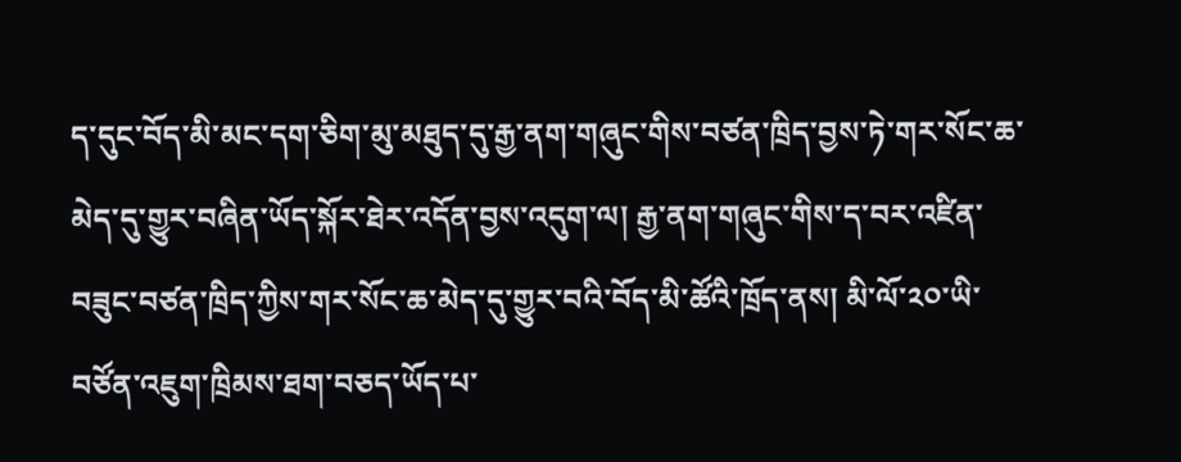ད་དུང་བོད་མི་མང་དག་ཅིག་མུ་མཐུད་དུ་རྒྱ་ནག་གཞུང་གིས་བཙན་ཁྲིད་བྱས་ཏེ་གར་སོང་ཆ་མེད་དུ་གྱུར་བཞིན་ཡོད་སྐོར་ཐེར་འདོན་བྱས་འདུག་ལ། རྒྱ་ནག་གཞུང་གིས་ད་བར་འཛིན་བཟུང་བཙན་ཁྲིད་ཀྱིས་གར་སོང་ཆ་མེད་དུ་གྱུར་བའི་བོད་མི་ཚོའི་ཁྲོད་ནས། མི་ལོ་༢༠་ཡི་བཙོན་འཇུག་ཁྲིམས་ཐག་བཅད་ཡོད་པ་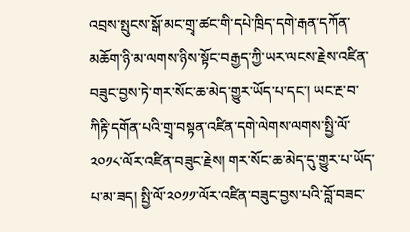འབྲས་སྤུངས་སྒོ་མང་གྲྭ་ཚང་གི་དཔེ་ཁྲིད་དགེ་རྒན་དཀོན་མཆོག་ཉི་མ་ལགས་ཉིས་སྟོང་བརྒྱད་ཀྱི་ཡར་ལངས་རྗེས་འཛིན་བཟུང་བྱས་ཏེ་གར་སོང་ཆ་མེད་གྱུར་ཡོད་པ་དང་། ཡང་རྔ་བ་ཀིརྟི་དགོན་པའི་གྲྭ་བསྟན་འཛིན་དགེ་ལེགས་ལགས་སྤྱི་ལོ་༢༠༡༨་ལོར་འཛིན་བཟུང་རྗེས། གར་སོང་ཆ་མེད་དུ་གྱུར་པ་ཡོད་པ་མ་ཟད། སྤྱི་ལོ་༢༠༡༡་ལོར་འཛིན་བཟུང་བྱས་པའི་བློ་བཟང་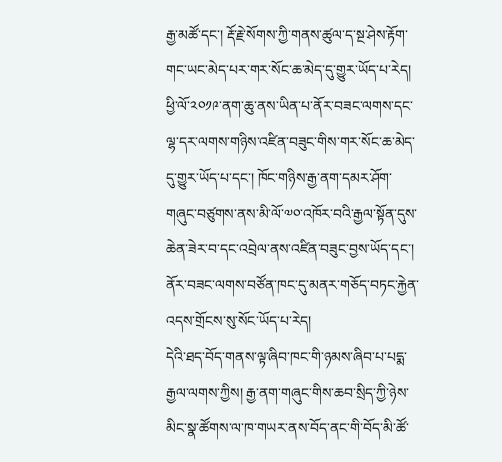རྒྱ་མཚོ་དང་། རྡོ་རྗེ་སོགས་ཀྱི་གནས་ཚུལ་ད་སྔ་ཤེས་རྟོག་གང་ཡང་མེད་པར་གར་སོང་ཆ་མེད་དུ་གྱུར་ཡོད་པ་རེད། ཕྱི་ལོ་༢༠༡༩་ནག་ཆུ་ནས་ཡིན་པ་ནོར་བཟང་ལགས་དང་ལྷ་དར་ལགས་གཉིས་འཛིན་བཟུང་གིས་གར་སོང་ཆ་མེད་དུ་གྱུར་ཡོད་པ་དང་། ཁོང་གཉིས་རྒྱ་ནག་དམར་ཤོག་གཞུང་བཙུགས་ནས་མི་ལོ་༧༠་འཁོར་བའི་རྒྱལ་སྟོན་དུས་ཆེན་ཟེར་བ་དང་འབྲེལ་ནས་འཛིན་བཟུང་བྱས་ཡོད་དང་། ནོར་བཟང་ལགས་བཙོན་ཁང་དུ་མནར་གཅོད་བཏང་རྐྱེན་འདས་གྲོངས་སུ་སོང་ཡོད་པ་རེད།
དེའི་ཐད་བོད་གནས་ལྟ་ཞིབ་ཁང་གི་ཉམས་ཞིབ་པ་པདྨ་རྒྱལ་ལགས་ཀྱིས། རྒྱ་ནག་གཞུང་གིས་ཆབ་སྲིད་ཀྱི་ཉེས་མིང་སྣ་ཚོགས་ལ་ཁ་གཡར་ནས་བོད་ནང་གི་བོད་མི་ཚོ་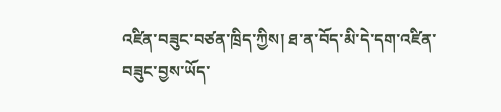འཛིན་བཟུང་བཙན་ཁྲིད་ཀྱིས། ཐ་ན་བོད་མི་དེ་དག་འཛིན་བཟུང་བྱས་ཡོད་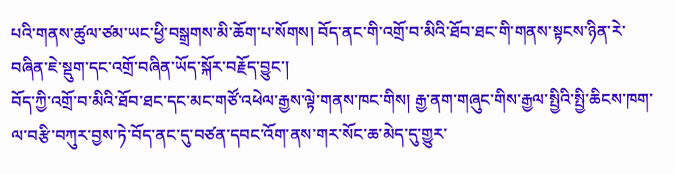པའི་གནས་ཚུལ་ཙམ་ཡང་ཕྱི་བསྒྲགས་མི་ཆོག་པ་སོགས། བོད་ནང་གི་འགྲོ་བ་མིའི་ཐོབ་ཐང་གི་གནས་སྟངས་ཉིན་རེ་བཞིན་ཇེ་སྡུག་དང་འགྲོ་བཞིན་ཡོད་སྐོར་བརྗོད་བྱུང་།
བོད་ཀྱི་འགྲོ་བ་མིའི་ཐོབ་ཐང་དང་མང་གཙོ་འཕེལ་རྒྱས་ལྟེ་གནས་ཁང་གིས། རྒྱ་ནག་གཞུང་གིས་རྒྱལ་སྤྱིའི་སྤྱི་ཆིངས་ཁག་ལ་བརྩི་བཀུར་བྱས་ཏེ་བོད་ནང་དུ་བཙན་དབང་འོག་ནས་གར་སོང་ཆ་མེད་དུ་གྱུར་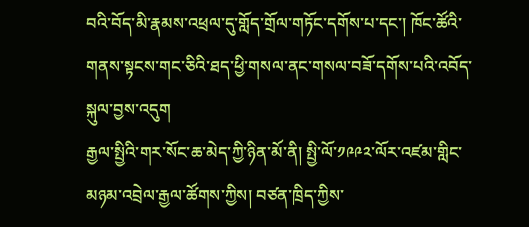བའི་བོད་མི་རྣམས་འཕྲལ་དུ་གློད་གྲོལ་གཏོང་དགོས་པ་དང་། ཁོང་ཚོའི་གནས་སྟངས་གང་ཅིའི་ཐད་ཕྱི་གསལ་ནང་གསལ་བཟོ་དགོས་པའི་འབོད་སྐུལ་བྱས་འདུག
རྒྱལ་སྤྱིའི་གར་སོང་ཆ་མེད་ཀྱི་ཉིན་མོ་ནི། སྤྱི་ལོ་༡༩༩༢་ལོར་འཛམ་གླིང་མཉམ་འབྲེལ་རྒྱལ་ཚོགས་ཀྱིས། བཙན་ཁྲིད་ཀྱིས་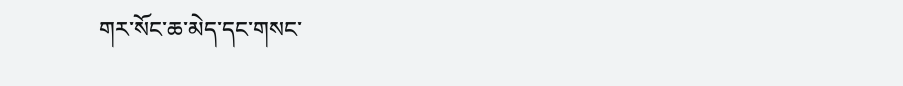གར་སོང་ཆ་མེད་དང་གསང་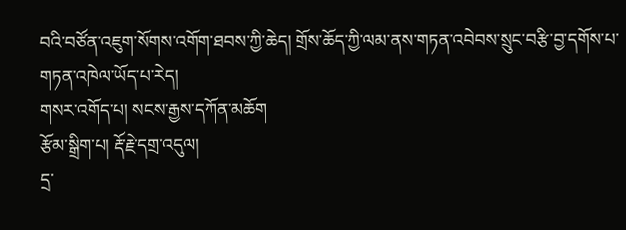བའི་བཙོན་འཇུག་སོགས་འགོག་ཐབས་ཀྱི་ཆེད། གྲོས་ཆོད་ཀྱི་ལམ་ནས་གཏན་འབེབས་སྲུང་བརྩི་བྱ་དགོས་པ་གཏན་འཁེལ་ཡོད་པ་རེད།
གསར་འགོད་པ། སངས་རྒྱས་དཀོན་མཆོག
རྩོམ་སྒྲིག་པ། རྡོ་རྗེ་དགྲ་འདུལ།
དྲ་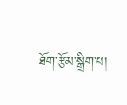ཐོག་རྩོམ་སྒྲིག་པ།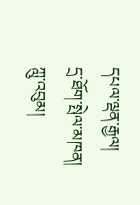དཔལ་ལྡན་རྒྱལ།
དྲ་ཐོག་སྤེལ་མཁན། ཀླུ་འབུམ།